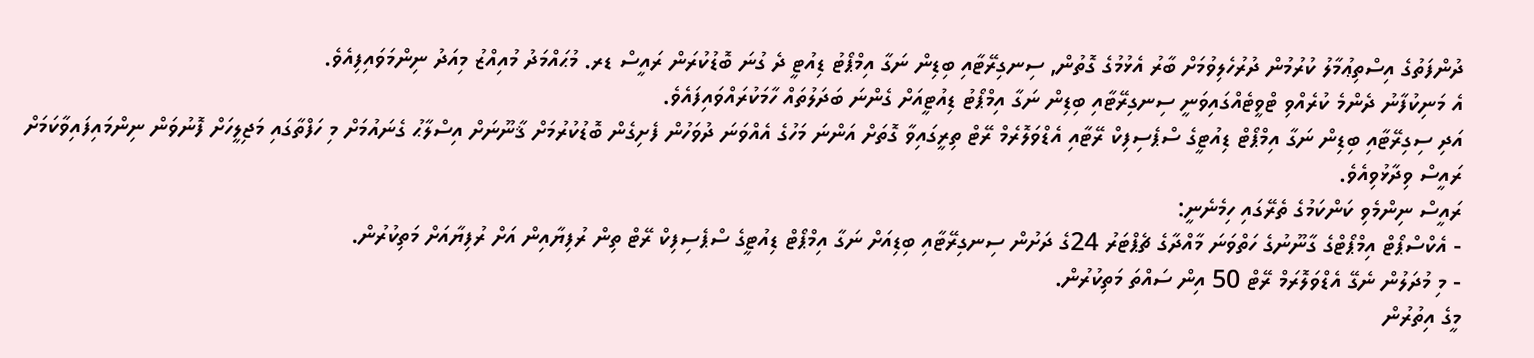ދުންފަތުގެ އިސްތިޢުމާލު ކުރުމުން ދުރުހެލިވުމަށް ބާރު އެޅުމުގެ ގޮތުން, ސިނގިރޭޓާއި ބިޑިން ނަގާ އިމްޕޯޓު ޑިއުޓީ ދެ ގުނަ ބޮޑުކުރަން ރައީސް ޑރ. މުޙައްމަދު މުއިއްޒު މިއަދު ނިންމަވައިފިއެވެ.
އެ މަނިކުފާނު ދެންމެ ކުރެއްވި ޓްވީޓެއްގައިވަނީ ސިނގިރޭޓާއި ބިޑިން ނަގާ އިމްޕޯޓު ޑިއުޓީއަށް ގެންނަ ބަދަލުތައް ހާމަކުރައްވައިފައެވެ.
އަދި ސިގިރޭޓާއި ބިޑިން ނަގާ އިމްޕޯޓް ޑިއުޓީގެ ސްޕެސިފިކް ރޭޓާއި އެޑްވަލޮރެމް ރޭޓް ތިރީގައިވާ ގޮތަށް އަންނަ މަހުގެ އެއްވަނަ ދުވަހުން ފެށިގެން ބޮޑުކުރުމަށް ޤާނޫނަށް އިސްލާޙު ގެނައުމަށް މި ހަފްތާގައި މަޖިލީހަށް ފޮނުވަން ނިންމައިފައިވާކަމަށް ރައީސް ވިދާޅުވިއެވެ.
ރައީސް ނިންމެވި ކަންކަމުގެ ތެރޭގައި ހިމެނެނީ:
- އެކްސްޕޯޓް އިމްޕޯޓްގެ ގާނޫނުގެ ހަތްވަނަ މާއްދާގެ ޗެޕްޓަރު 24ގެ ދަށުން ސިނގިރޭޓާއި ބިޑިއަށް ނަގާ އިމްޕޯޓް ޑިއުޓީގެ ސްޕެސިފިކް ރޭޓް ތިން ރުފިޔާއިން އަށް ރުފިޔާއަށް މަތިކުރުން.
- މި މުދަލުން ނެގޭ އެޑްވަލޮރަމް ރޭޓް 50 އިން ސައްތަ މަތިކުރުން.
މީގެ އިތުރުން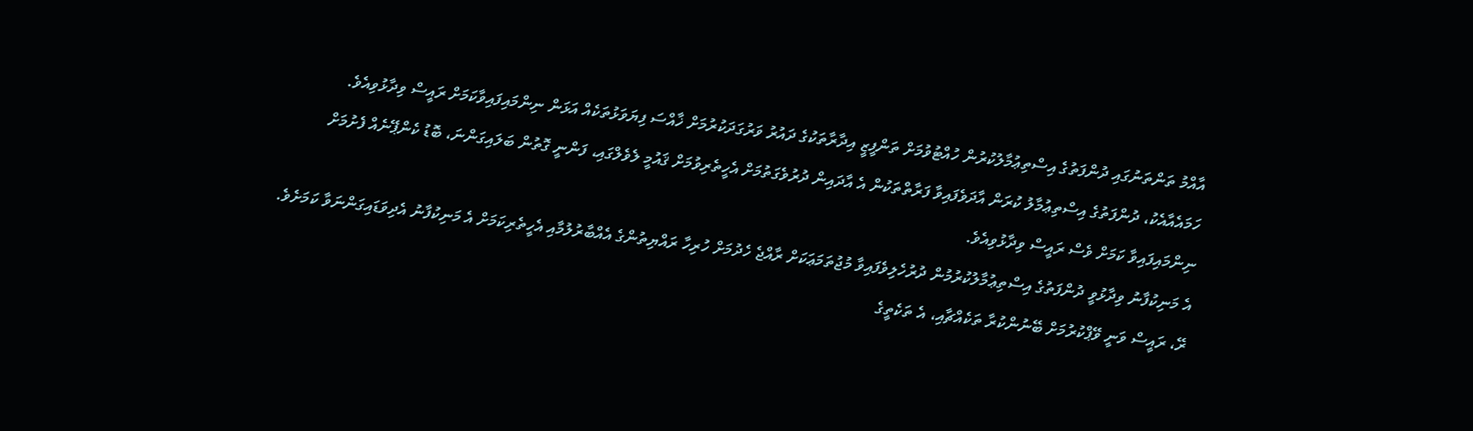އާއްމު ތަންތަނުގައި ދުންފަތުގެ އިސްތިޢުމާލުކުރުން ހުއްޓުވުމަށް ތަންފީޒީ އިދާރާތަކުގެ ދައުރު ވަރުގަދަކުރުމަށް ޚާއްސަ ފިޔަވަޅުތަކެއް އަޅަން ނިންމައިފައިވާކަމަށް ރައީސް ވިދާޅުވިއެވެ.
ހަމައެއާއެކު، ދުންފަތުގެ އިސްތިޢުމާލު ކުރަން އާދަވެފައިވާ ފަރާތްތަކުން އެ އާދައިން ދުރުވެގަތުމަށް އެހީތެރިވުމަށް ޤައުމީ ލެވެލްގައި، ފަންނީ ގޮތުން ބަލައިގަންނަ، ބޮޑު ކެންޕޭނެއް ފެށުމަށް ނިންމައިފައިވާ ކަމަށް ވެސް ރައީސް ވިދާޅުވިއެވެ.
އެ މަނިކުފާނު ވިދާޅުވީ ދުންފަތުގެ އިސްތިޢުމާލުކުރުމުން ދުރުހެލިވެފައިވާ މުޖުތަމަޢަކަށް ރާއްޖެ ހެދުމަށް ހުރިހާ ރައްޔިތުންގެ އެއްބާރުލުމާއި އެހީތެރިކަމަށް އެ މަނިކުފާނު އެދިވަޑައިގަންނަވާ ކަމަށެވެ.
ރޭ، ރައީސް ވަނީ ވޭޕްކުރުމަށް ބޭނުންކުރާ ތަކެއްޗާއި، އެ ތަކެތީގެ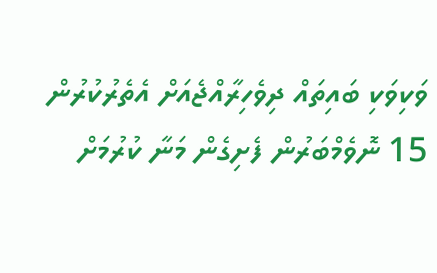ވަކިވަކި ބައިތައް ދިވެހިރާއްޖެއަށް އެތެރުކުރުން 15 ނޮވެމްބަރުން ފެށިގެން މަނާ ކުރުމަށް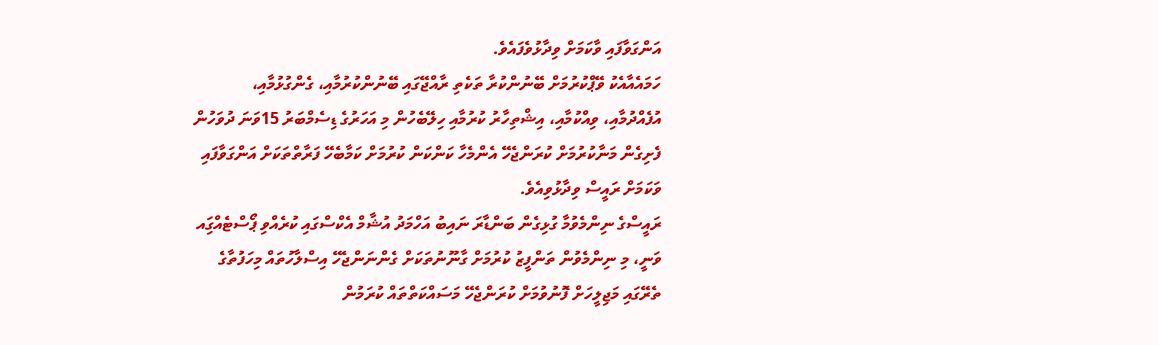އަންގަވާފައި ވާކަމަށް ވިދާޅުވެފައެވެ.
ހަމައެއާއެކު ވޭޕްކުރުމަށް ބޭނުންކުރާ ތަކެތި ރާއްޖޭގައި ބޭނުންކުރުމާއި، ގެންގުޅުމާއި، އުފެއްދުމާއި، ވިއްކުމާއި، އިޝްތިހާރު ކުރުމާއި ހިލޭބެހުން މި އަހަރުގެ ޑިސެމްބަރު 15ވަނަ ދުވަހުން ފެށިގެން މަނާކުރުމަށް ކުރަންޖެހޭ އެންމެހާ ކަންކަން ކުރުމަށް ކަމާބެހޭ ފަރާތްތަކަށް އަންގަވާފައި ވަކަމަށް ރައީސް ވިދާޅުވިއެވެ.
ރައީސްގެ ނިންމެވުމާ ގުޅިގެން ބަންޑާރަ ނައިބު އަހްމަދު އުޝާމް އެކްސްގައި ކުރެއްވި ޕޯސްޓެއްގަިއ ވަނީ، މި ނިންމެވުން ތަންފީޒު ކުރުމަށް ގާނޫނުތަކަށް ގެންނަންޖެހޭ އިސްލާހުތައް މިހަފުތާގެ ތެރޭގައި މަޖިލީހަށް ފޮނުވުމަށް ކުރަންޖެހޭ މަސައްކަތްތައް ކުރަމުން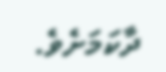ދާކަމަށެވެ.